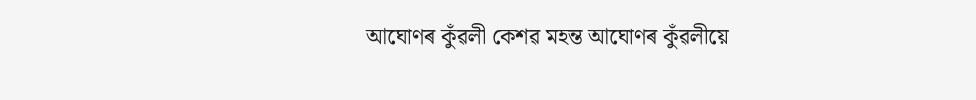আঘোণৰ কুঁৱলী কেশৱ মহন্ত আঘোণৰ কুঁৱলীয়ে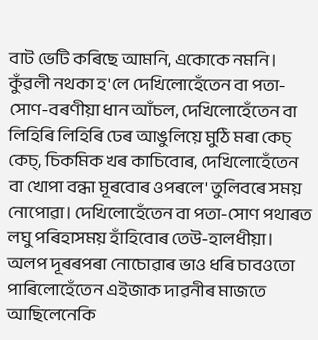বাট ভেটি কৰিছে আমনি, একোকে নমনি। কুঁৱলী নথকা হ'লে দেখিলোহেঁতেন বা পতা-সোণ-বৰণীয়া ধান আঁচল, দেখিলোহেঁতেন বা লিহিৰি লিহিৰি ঢেৰ আঙুলিয়ে মুঠি মৰা কেচ্ কেচ্, চিকমিক খৰ কাচিবোৰ, দেখিলোহেঁতেন বা খোপা বন্ধা মূৰবোৰ ওপৰলে' তুলিবৰে সময় নোপোৱা। দেখিলোহেঁতেন বা পতা-সোণ পথাৰত লঘু পৰিহাসময় হাঁহিবোৰ তেউ-হালধীয়া। অলপ দূৰৰপৰা নোচোৱাৰ ভাও ধৰি চাবওতো পাৰিলোহেঁতেন এইজাক দাৱনীৰ মাজতে আছিলেনেকি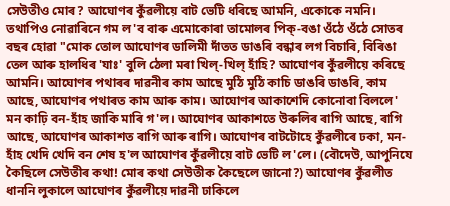সেউতীও মোৰ? আঘোণৰ কুঁৱলীয়ে বাট ভেটি ধৰিছে আমনি, একোকে নমনি। তথাপিও নোৱাৰিনে গম ল'ব বাৰু এমোকোৰা তামোলৰ পিক্-বঙা ওঁঠে ওঁঠে সোতৰ বছৰ হোৱা "মোক তোল আঘোণৰ ডালিমী দাঁতত ডাঙৰি বন্ধাৰ লগ বিচাৰি, বিৰিঙা তেল আৰু হালধিৰ 'যাঃ' বুলি ঠেলা মৰা খিল্-খিল্ হাঁহি? আঘোণৰ কুঁৱলীয়ে কৰিছে আমনি। আঘোণৰ পথাৰৰ দাৱনীৰ কাম আছে মুঠি মুঠি কাচি ডাঙৰি ডাঙৰি, কাম আছে, আঘোণৰ পথাৰত কাম আৰু কাম। আঘোণৰ আকাশেদি কোনোবা বিললে' মন কাঢ়ি বন-হাঁহ জাকি মাৰি গ'ল। আঘোণৰ আকাশতে উৰুলিৰ ৰাগি আছে, ৰাগি আছে, আঘোণৰ আকাশত ৰাগি আৰু ৰাগি। আঘোণৰ বাটটোহে কুঁৱলীৰে ঢকা, মন-হাঁহ খেদি খেদি বন শেষ হ'ল আঘোণৰ কুঁৱলীয়ে বাট ভেটি ল'লে। (বৌদেউ, আপুনিযে কৈছিলে সেউতীৰ কথা! মোৰ কথা সেউতীক কৈছেলে জানো?) আঘোণৰ কুঁৱলীত ধাননি লুকালে আঘোণৰ কুঁৱলীয়ে দাৱনী ঢাকিলে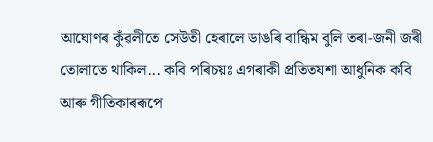আঘোণৰ কুঁৱলীতে সেউতী হেৰালে ডাঙৰি বান্ধিম বুলি তৰা-জনী জৰী তোলাতে থাকিল... কবি পৰিচয়ঃ এগৰাকী প্রতিতযশা আধুনিক কবি আৰু গীতিকাৰৰূপে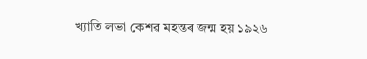খ্যাতি লভা কেশৱ মহন্তৰ জন্ম হয় ১৯২৬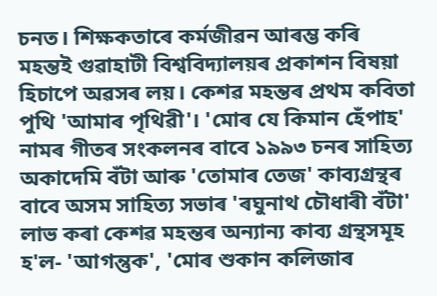চনত। শিক্ষকতাৰে কৰ্মজীৱন আৰম্ভ কৰি মহন্তই গুৱাহাটী বিশ্ববিদ্যালয়ৰ প্ৰকাশন বিষয়া হিচাপে অৱসৰ লয়। কেশৱ মহন্তৰ প্ৰথম কবিতা পুথি 'আমাৰ পৃথিৱী'। 'মোৰ যে কিমান হেঁপাহ' নামৰ গীতৰ সংকলনৰ বাবে ১৯৯৩ চনৰ সাহিত্য অকাদেমি বঁটা আৰু 'তোমাৰ তেজ' কাব্যগ্ৰন্থৰ বাবে অসম সাহিত্য সভাৰ 'ৰঘুনাথ চৌধাৰী বঁটা' লাভ কৰা কেশৱ মহন্তৰ অন্যান্য কাব্য গ্রন্থসমূহ হ'ল- 'আগন্তুক', 'মোৰ শুকান কলিজাৰ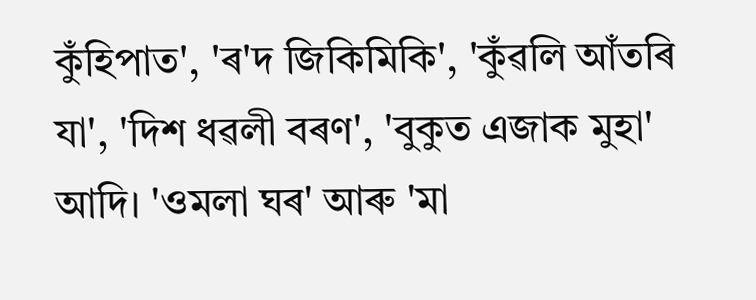কুঁহিপাত', 'ৰ'দ জিকিমিকি', 'কুঁৱলি আঁতৰি যা', 'দিশ ধৱলী বৰণ', 'বুকুত এজাক মুহা' আদি। 'ওমলা ঘৰ' আৰু 'মা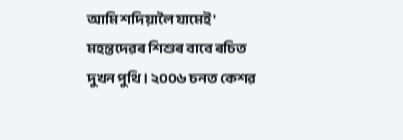আমি শদিয়ালৈ যামেই' মহন্তদেৱৰ শিশুৰ বাবে ৰচিত দুখন পুথি। ২০০৬ চনত কেশৱ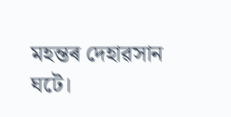মহন্তৰ দেহাৱসান ঘটে।